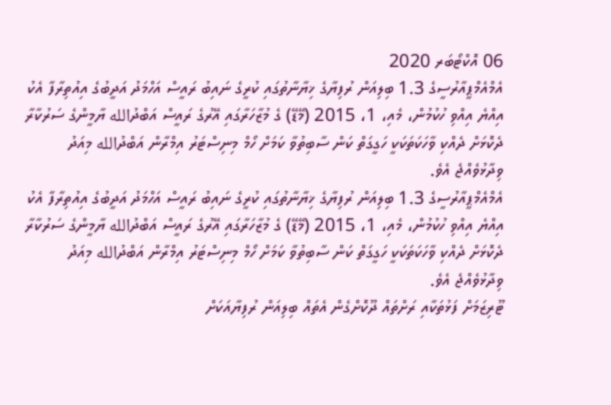06 އޮކްޓޯބަރ 2020
އެމްއެމްޕީއާރުސީގެ 1.3 ބިލިއަން ރުފިޔާގެ ޚިޔާނާތުގައި ކުރީގެ ނައިބު ރައީސް އަހްމަދު އަދީބުގެ އިއުތިރާފާ އެކު އިއްޔެ އިއްވި ހުކުމުން، މެއި، 1، 2015 (މޭޑޭ) ގެ މުޒާހަރާގައި އޭރުގެ ރައީސް އަބްދުالله ޔާމީންގެ ސަރުކާރާ ދެކޮޅަށް ދެއްކި ވާހަކަތަކަކީ ހަގީގަތް ކަން ސާބިތުވާ ކަމަށް ހޯމް މިނިސްޓަރު އިމްރާން އަބްދުالله މިއަދު ވިދާޅުވެއްޖެ އެވެ.
އެމްއެމްޕީއާރުސީގެ 1.3 ބިލިއަން ރުފިޔާގެ ޚިޔާނާތުގައި ކުރީގެ ނައިބު ރައީސް އަހްމަދު އަދީބުގެ އިއުތިރާފާ އެކު އިއްޔެ އިއްވި ހުކުމުން، މެއި، 1، 2015 (މޭޑޭ) ގެ މުޒާހަރާގައި އޭރުގެ ރައީސް އަބްދުالله ޔާމީންގެ ސަރުކާރާ ދެކޮޅަށް ދެއްކި ވާހަކަތަކަކީ ހަގީގަތް ކަން ސާބިތުވާ ކަމަށް ހޯމް މިނިސްޓަރު އިމްރާން އަބްދުالله މިއަދު ވިދާޅުވެއްޖެ އެވެ.
ޓޫރިޒަމަށް ފަޅުތަކާއި ރަށްތައް ދޫކޮށްގެން އެތައް ބިލިއަން ރުފިޔާއަކަށް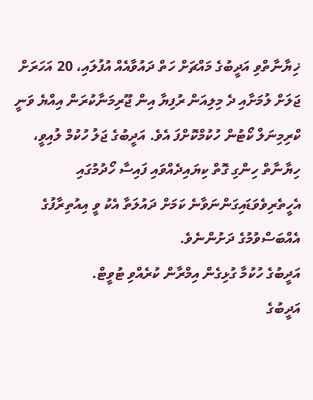ޚިޔާނާތްވި އަދީބުގެ މައްޗަށް ހަތް ދައުވާއެއް އުފުލައި، 20 އަހަރަށް ޖަލަށް ލުމަށާއި ދެ މިލިއަން ރުފިޔާ އިން ޖޫރިމަނާކުރަން އިއްޔެ ވަނީ ކްރިމިނަލް ކޯޓުން ހުކުމްކޮށްފަ އެވެ. އަދީބުގެ ޖަލު ހުކުމް ލުއިވީ، ހިޔާނާތް ހިންގި ގޮތް ކިޔައިދެއްވައި ފައިސާ ހޯދުމުގައި އެހީތެރިވެވަޑައިގަންނަވާނެ ކަމަށް ދައުލަތާ އެކު ވީ އިއުތިރާފުގެ އެއްބަސްވުމުގެ ދަށުންނެވެ.
އަދީބުގެ ހުކުމާ ގުޅިގެން އިމްރާން ކުރެއްވި ޓުވީޓް.
އަދީބުގެ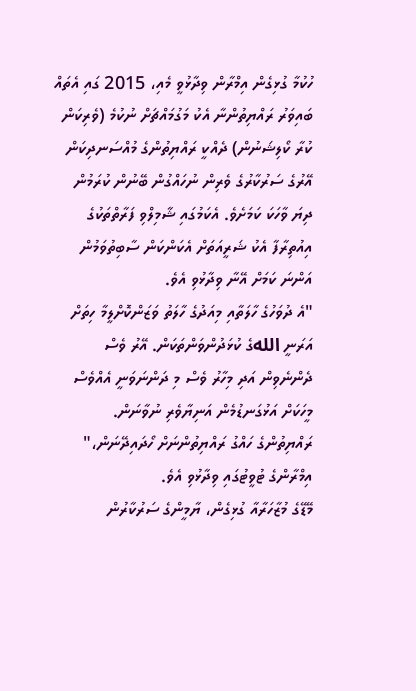ހުކުމާ ގުޅިގެން އިމްރާން ވިދާޅުވީ މެއި، 2015 ގައި އެތައް ބައިވަރު ރައްޔިތުންނާ އެކު މަގުމައްޗަށް ނުކުމެ (ވެރިކަން ކުރާ ކޯލިޝަނުން) ދެއްކީ ރައްޔިތުންގެ މުއްސަނދިކަން އޭރުގެ ސަރުކާރުގެ ވެރިން ނުހައްގުން ބޭނުން ކުރަމުން ދިޔަ ވާހަކަ ކަމަށެވެ. އެކަމުގައި ޝާމިލްވި ފަރާތްތަކުގެ އިއުތިރާފާ އެކު ޝަރީއަތަށް އެކަންކަން ސާބިތުވަމުން އަންނަ ކަމަށް އޭނާ ވިދާޅުވި އެވެ.
"އެ ދުވަހުގެ ހާލަތާއި މިއަދުގެ ހާލަތު ވަޒަންކޮށްލީމާ ހިތަށް އަރަނީ اللهގެ ކުޅަދުންވަންތަކަން. އޭރު ވެސް ދެންނެވިން އަދި މިހާރު ވެސް މި ދަންނަވަނީ އެއްވެސް މީހަކަށް އަޅުގަނޑުމެން އަނިޔާވެރި ނުވާނަން. ރައްޔިތުންގެ ހައްގު ރައްޔިތުންނަށް ހޯދައިދޭނަން،" އިމްރާންގެ ޓުވީޓުގައި ވިދާޅުވި އެވެ.
މޭޑޭގެ މުޒާހަރާއާ ގުޅިގެން، ޔާމީންގެ ސަރުކާރުން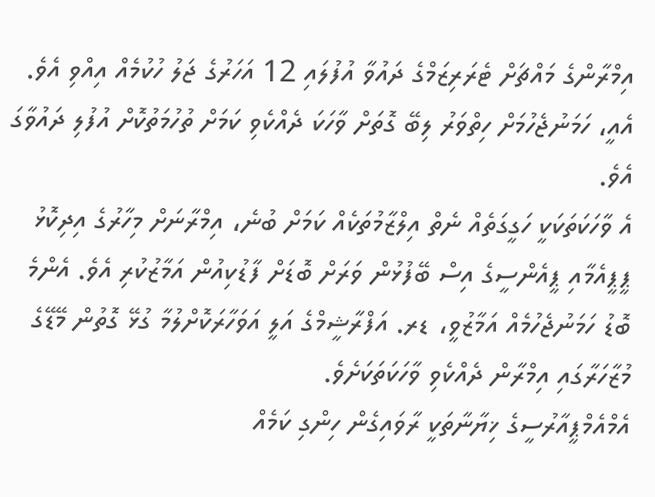އިމްރާންގެ މައްޗަށް ޓެރަރިޒަމްގެ ދައުވާ އުފުލައި 12 އަހަރުގެ ޖަލު ހުކުމެއް އިއްވި އެވެ. އެއީ، ހަމަނުޖެހުމަށް ހިތްވަރު ލިބޭ ގޮތަށް ވާހަކަ ދެއްކެވި ކަމަށް ތުހުމަތުކޮށް އުފުލި ދައުވާގަ އެވެ.
އެ ވާހަކަތަކަކީ ހަގީގަތެއް ނެތް އިލްޒާމުތަކެއް ކަމަށް ބުނެ، އިމްރާނަށް މިހާރުގެ އިދިކޮޅު ޕީޕީއެމާއި ޕީއެންސީގެ އިސް ބޭފުޅުން ވަރަށް ބޮޑަށް ފާޑުކިއުން އަމާޒުކުރި އެވެ. އެންމެ ބޮޑު ހަމަނުޖެހުމެއް އަމާޒުވީ، ޑރ. އަފްރާޝީމްގެ އަލީ އަވަހާރަކޮށްލުމާ ގުޅޭ ގޮތުން މޭޑޭގެ މުޒާހަރާގައި އިމްރާން ދެއްކެވި ވާހަކަތަކަށެވެ.
އެމްއެމްޕީއާރުސީގެ ޚިޔާނާތަކީ ރާވައިގެން ހިންގި ކަމެއް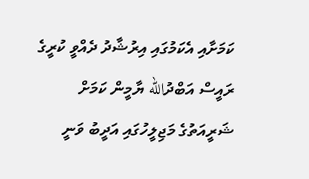ކަމަށާއި އެކަމުގައި އިރުޝާދު ދެއްވީ ކުރީގެ ރައީސް އަބްދުالله ޔާމީން ކަމަށް ޝަރީއަތުގެ މަޖިލީހުގައި އަދީބު ވަނީ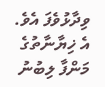ވިދާޅުވެފަ އެވެ. އެ ޚިޔާނާތުގެ މަންފާ ލިބުނު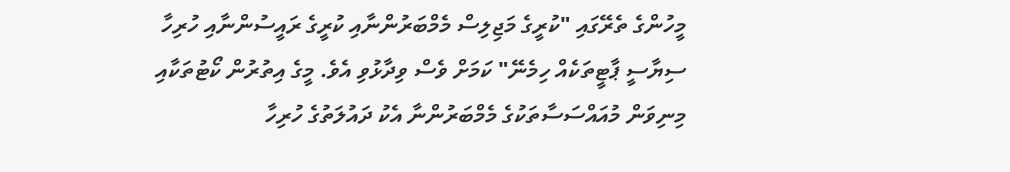މީހުންގެ ތެރޭގައި "ކުރީގެ މަޖިލިސް މެމްބަރުންނާއި ކުރީގެ ރައީސުންނާއި ހުރިހާ ސިޔާސީ ޕާޓީތަކެއް ހިމެނޭ" ކަމަށް ވެސް ވިދާޅުވި އެވެ. މީގެ އިތުރުން ކޯޓުތަކާއި މިނިވަން މުއައްސަސާތަކުގެ މެމްބަރުންނާ އެކު ދައުލަތުގެ ހުރިހާ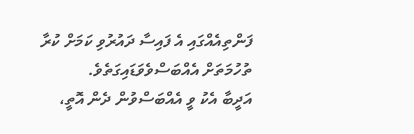ފަންތިއެއްގައި އެ ފައިސާ ދައުރުވި ކަމަށް ކުރާ ތުހުމަތަށް އެއްބަސްވެވަޑައިގަތެވެ.
އަދީބާ އެކު ވީ އެއްބަސްވުން ދެން އޮތީ،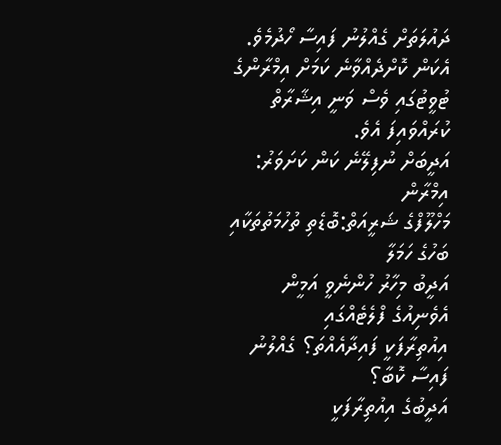ދައުލަތަށް ގެއްލުނު ފައިސާ ހޯދުމެވެ. އެކަން ކޮށްދެއްވާނެ ކަމަށް އިމްރާންގެ ޓުވީޓުގައި ވެސް ވަނީ އިޝާރާތް ކުރައްވައިފަ އެވެ.
އަދީބަށް ނުފިލޭނެ ކަން ކަށަވަރު: އިމްރާން
މަހްލޫފްގެ ޝަރީއަތް:ބޮޑެތި ތުހުމަތުތަކާއި ބަހުގެ ހަމަލާ
އަދީބު މިހާރު ހުންނެވީ އަމީން އެވެނިއުގެ ފްލެޓެއްގައި
އިއުތިރާފަކީ ފައިދާއެއްތަ؟ ގެއްލުނު ފައިސާ ކޮބާ؟
އަދީބުގެ އިއުތިރާފަކީ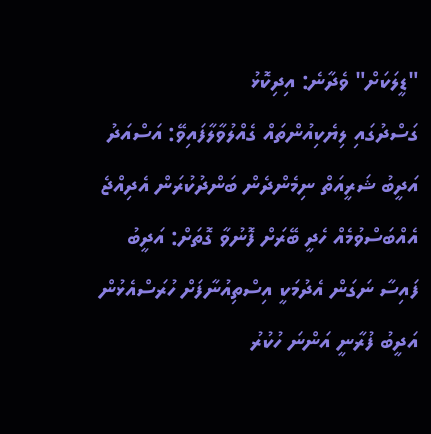"ޑީލަކަށް" ވެދާނެ: އިދިކޮޅު
ގަސްދުގައި ލިޔެކިއުންތައް ގެއްލުވާލާފައިވޭ: އަސްއަދު
އަދީބު ޝަރީއަތް ނިމެންދެން ބަންދުކުރަން އެދިއްޖެ
އެއްބަސްވުމެއް ހެދީ ބޭރަށް ފޮނުވާ ގޮތަށް: އަދީބު
ފައިސާ ނަގަން އެދުމަކީ އިސްތިއުނާފަށް ހުރަސްއެޅުން
އަދީބު ފުރާނީ އަންނަ ހުކުރު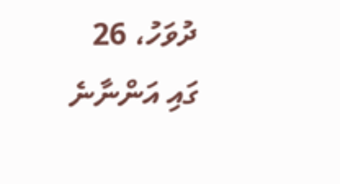ދުވަހު، 26 ގައި އަންނާނެ